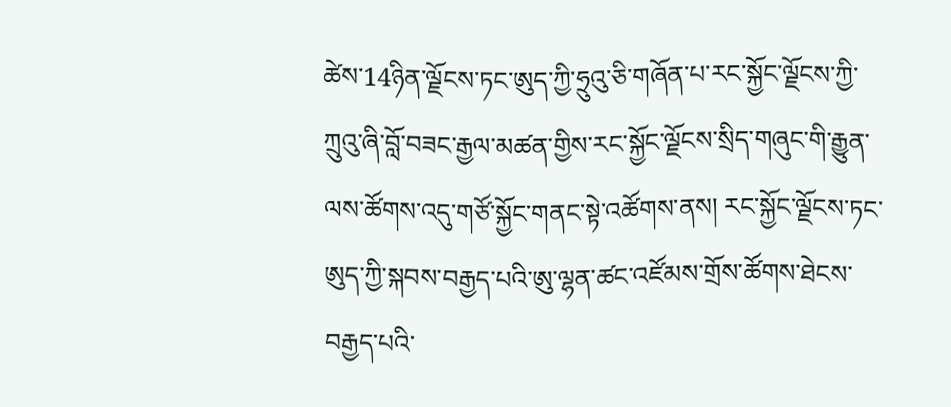ཚེས་14ཉིན་ལྗོངས་ཏང་ཨུད་ཀྱི་ཧྲུའུ་ཅི་གཞོན་པ་རང་སྐྱོང་ལྗོངས་ཀྱི་ཀྲུའུ་ཞི་བློ་བཟང་རྒྱལ་མཚན་གྱིས་རང་སྐྱོང་ལྗོངས་སྲིད་གཞུང་གི་རྒྱུན་ལས་ཚོགས་འདུ་གཙོ་སྐྱོང་གནང་སྟེ་འཚོགས་ནས། རང་སྐྱོང་ལྗོངས་ཏང་ཨུད་ཀྱི་སྐབས་བརྒྱད་པའི་ཨུ་ལྷན་ཚང་འཛོམས་གྲོས་ཚོགས་ཐེངས་བརྒྱད་པའི་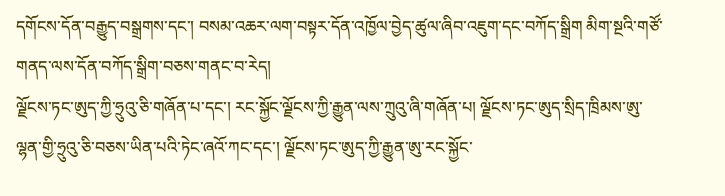དགོངས་དོན་བརྒྱུད་བསྒྲགས་དང་། བསམ་འཆར་ལག་བསྟར་དོན་འཁྱོལ་བྱེད་ཚུལ་ཞིབ་འཇུག་དང་བཀོད་སྒྲིག མིག་སྔའི་གཙོ་གནད་ལས་དོན་བཀོད་སྒྲིག་བཅས་གནང་བ་རེད།
ལྗོངས་ཏང་ཨུད་ཀྱི་ཧྲུའུ་ཅི་གཞོན་པ་དང་། རང་སྐྱོང་ལྗོངས་ཀྱི་རྒྱུན་ལས་ཀྲུའུ་ཞི་གཞོན་པ། ལྗོངས་ཏང་ཨུད་སྲིད་ཁྲིམས་ཨུ་ལྷན་གྱི་ཧྲུའུ་ཅི་བཅས་ཡིན་པའི་ཏེང་ཞའོ་ཀང་དང་། ལྗོངས་ཏང་ཨུད་ཀྱི་རྒྱུན་ཨུ་རང་སྐྱོང་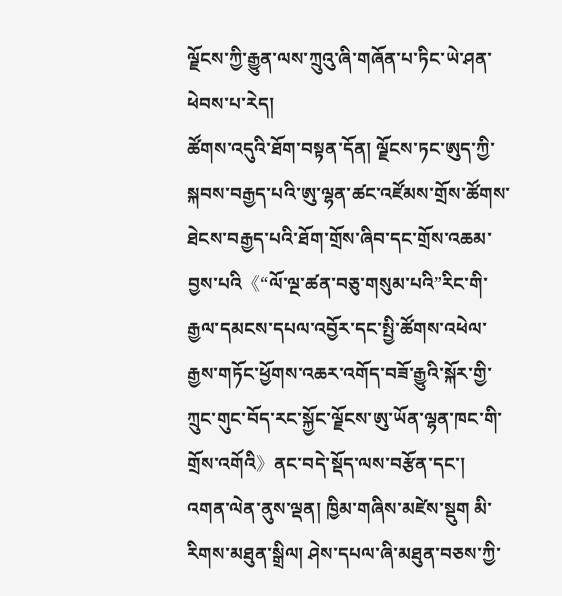ལྗོངས་ཀྱི་རྒྱུན་ལས་ཀྲུའུ་ཞི་གཞོན་པ་ཏིང་ཡེ་ཤན་ཕེབས་པ་རེད།
ཚོགས་འདུའི་ཐོག་བསྟན་དོན། ལྗོངས་ཏང་ཨུད་ཀྱི་སྐབས་བརྒྱད་པའི་ཨུ་ལྷན་ཚང་འཛོམས་གྲོས་ཚོགས་ཐེངས་བརྒྱད་པའི་ཐོག་གྲོས་ཞིབ་དང་གྲོས་འཆམ་བྱས་པའི《“ལོ་ལྔ་ཚན་བཅུ་གསུམ་པའི”རིང་གི་རྒྱལ་དམངས་དཔལ་འབྱོར་དང་སྤྱི་ཚོགས་འཕེལ་རྒྱས་གཏོང་ཕྱོགས་འཆར་འགོད་བཟོ་རྒྱུའི་སྐོར་གྱི་ཀྲུང་གུང་བོད་རང་སྐྱོང་ལྗོངས་ཨུ་ཡོན་ལྷན་ཁང་གི་གྲོས་འགོའི》ནང་བདེ་སྡོད་ལས་བརྩོན་དང་། འགན་ལེན་ནུས་ལྡན། ཁྱིམ་གཞིས་མཛེས་སྡུག མི་རིགས་མཐུན་སྒྲིལ། ཤེས་དཔལ་ཞི་མཐུན་བཅས་ཀྱི་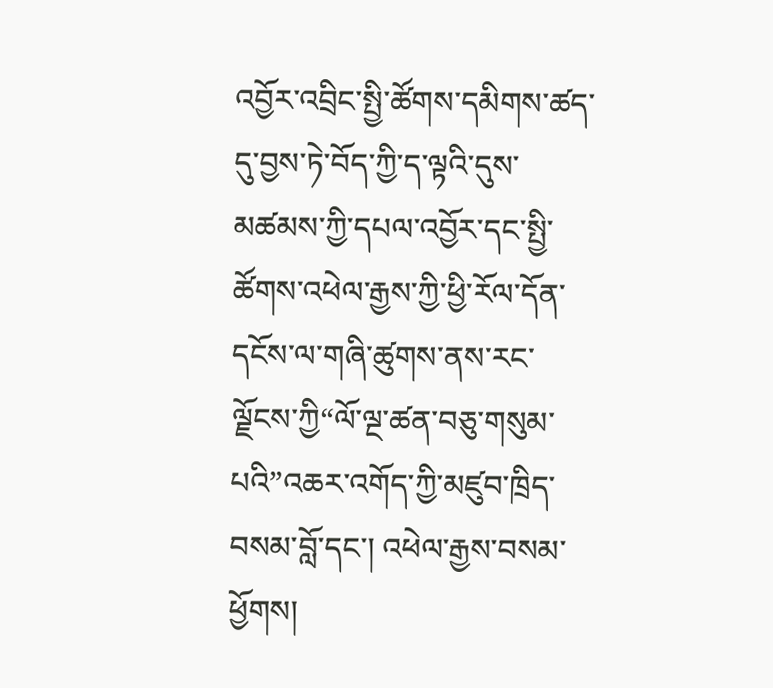འབྱོར་འབྲིང་སྤྱི་ཚོགས་དམིགས་ཚད་དུ་བྱས་ཏེ་བོད་ཀྱི་ད་ལྟའི་དུས་མཚམས་ཀྱི་དཔལ་འབྱོར་དང་སྤྱི་ཚོགས་འཕེལ་རྒྱས་ཀྱི་ཕྱི་རོལ་དོན་དངོས་ལ་གཞི་ཚུགས་ནས་རང་ལྗོངས་ཀྱི“ལོ་ལྔ་ཚན་བཅུ་གསུམ་པའི”འཆར་འགོད་ཀྱི་མཛུབ་ཁྲིད་བསམ་བློ་དང་། འཕེལ་རྒྱས་བསམ་ཕྱོགས།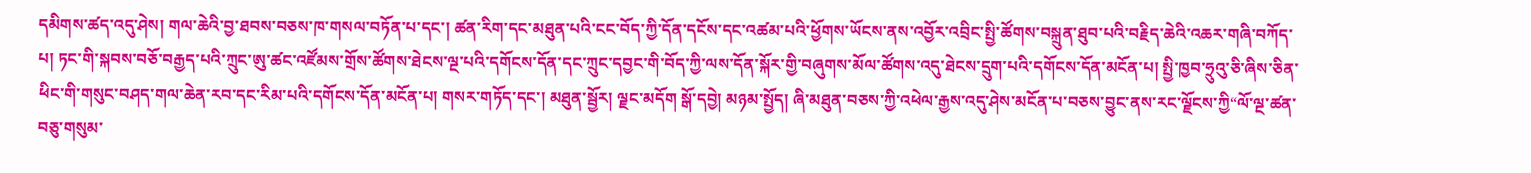དམིགས་ཚད་འདུ་ཤེས། གལ་ཆེའི་བྱ་ཐབས་བཅས་ཁ་གསལ་བཏོན་པ་དང་། ཚན་རིག་དང་མཐུན་པའི་ངང་བོད་ཀྱི་དོན་དངོས་དང་འཚམ་པའི་ཕྱོགས་ཡོངས་ནས་འབྱོར་འབྲིང་སྤྱི་ཚོགས་བསྐྲུན་ཐུབ་པའི་བརྗིད་ཆེའི་འཆར་གཞི་བཀོད་པ། ཏང་གི་སྐབས་བཅོ་བརྒྱད་པའི་ཀྲུང་ཨུ་ཚང་འཛོམས་གྲོས་ཚོགས་ཐེངས་ལྔ་པའི་དགོངས་དོན་དང་ཀྲུང་དབྱང་གི་བོད་ཀྱི་ལས་དོན་སྐོར་གྱི་བཞུགས་མོལ་ཚོགས་འདུ་ཐེངས་དྲུག་པའི་དགོངས་དོན་མངོན་པ། སྤྱི་ཁྱབ་ཧྲུའུ་ཅི་ཞིས་ཅིན་ཕིང་གི་གསུང་བཤད་གལ་ཆེན་རབ་དང་རིམ་པའི་དགོངས་དོན་མངོན་པ། གསར་གཏོད་དང་། མཐུན་སྦྱོར། ལྗང་མདོག སྒོ་དབྱེ། མཉམ་སྤྱོད། ཞི་མཐུན་བཅས་ཀྱི་འཕེལ་རྒྱས་འདུ་ཤེས་མངོན་པ་བཅས་བྱུང་ནས་རང་ལྗོངས་ཀྱི“ལོ་ལྔ་ཚན་བཅུ་གསུམ་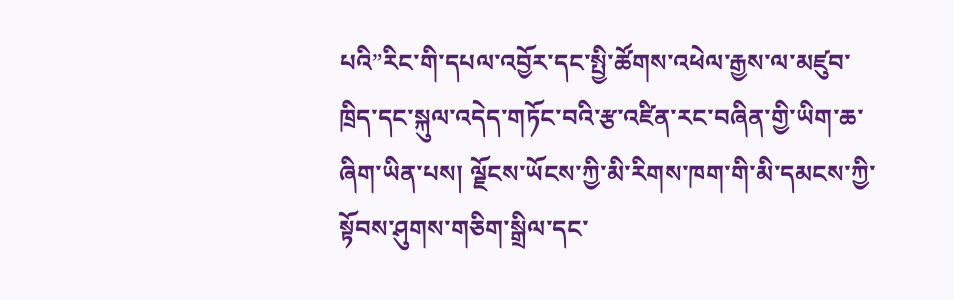པའི”རིང་གི་དཔལ་འབྱོར་དང་སྤྱི་ཚོགས་འཕེལ་རྒྱས་ལ་མཛུབ་ཁྲིད་དང་སྐུལ་འདེད་གཏོང་བའི་རྩ་འཛིན་རང་བཞིན་གྱི་ཡིག་ཆ་ཞིག་ཡིན་པས། ལྗོངས་ཡོངས་ཀྱི་མི་རིགས་ཁག་གི་མི་དམངས་ཀྱི་སྟོབས་ཤུགས་གཅིག་སྒྲིལ་དང་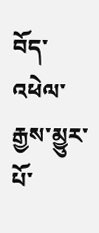བོད་འཕེལ་རྒྱས་མྱུར་པོ་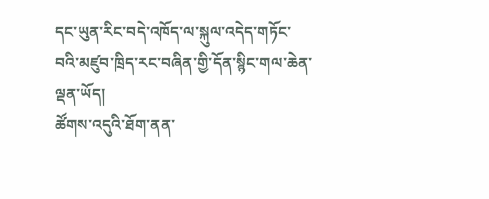དང་ཡུན་རིང་བདེ་འཁོད་ལ་སྐུལ་འདེད་གཏོང་བའི་མཛུབ་ཁྲིད་རང་བཞིན་གྱི་དོན་སྙིང་གལ་ཆེན་ལྡན་ཡོད།
ཚོགས་འདུའི་ཐོག་ནན་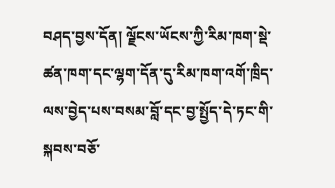བཤད་བྱས་དོན། ལྗོངས་ཡོངས་ཀྱི་རིམ་ཁག་སྡེ་ཚན་ཁག་དང་ལྷག་དོན་དུ་རིམ་ཁག་འགོ་ཁྲིད་ལས་བྱེད་པས་བསམ་བློ་དང་བྱ་སྤྱོད་དེ་ཏང་གི་སྐབས་བཅོ་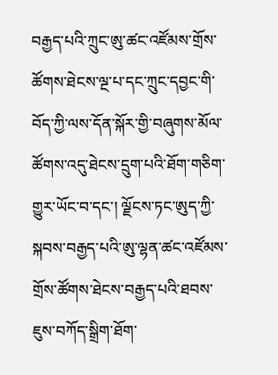བརྒྱད་པའི་ཀྲུང་ཨུ་ཚང་འཛོམས་གྲོས་ཚོགས་ཐེངས་ལྔ་པ་དང་ཀྲུང་དབྱང་གི་བོད་ཀྱི་ལས་དོན་སྐོར་གྱི་བཞུགས་མོལ་ཚོགས་འདུ་ཐེངས་དྲུག་པའི་ཐོག་གཅིག་གྱུར་ཡོང་བ་དང་། ལྗོངས་ཏང་ཨུད་ཀྱི་སྐབས་བརྒྱད་པའི་ཨུ་ལྷན་ཚང་འཛོམས་གྲོས་ཚོགས་ཐེངས་བརྒྱད་པའི་ཐབས་ཇུས་བཀོད་སྒྲིག་ཐོག་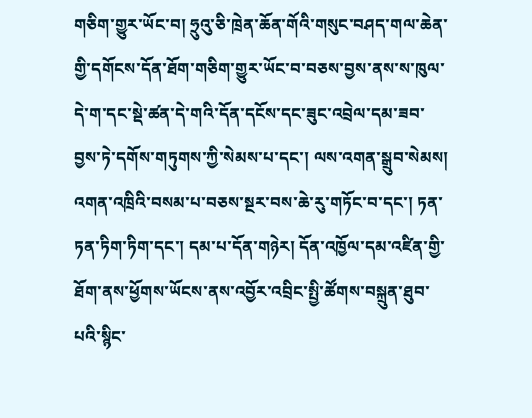གཅིག་གྱུར་ཡོང་བ། ཧྲུའུ་ཅི་ཁྲེན་ཆོན་གོའི་གསུང་བཤད་གལ་ཆེན་གྱི་དགོངས་དོན་ཐོག་གཅིག་གྱུར་ཡོང་བ་བཅས་བྱས་ནས་ས་ཁུལ་དེ་ག་དང་སྡེ་ཚན་དེ་གའི་དོན་དངོས་དང་ཟུང་འབྲེལ་དམ་ཟབ་བྱས་ཏེ་དགོས་གཏུགས་ཀྱི་སེམས་པ་དང་། ལས་འགན་སྒྲུབ་སེམས། འགན་འཁྲིའི་བསམ་པ་བཅས་སྔར་བས་ཆེ་རུ་གཏོང་བ་དང་། ཏན་ཏན་ཏིག་ཏིག་དང་། དམ་པ་དོན་གཉེར། དོན་འཁྱོལ་དམ་འཛིན་གྱི་ཐོག་ནས་ཕྱོགས་ཡོངས་ནས་འབྱོར་འབྲིང་སྤྱི་ཚོགས་བསྐྲུན་ཐུབ་པའི་སྙིང་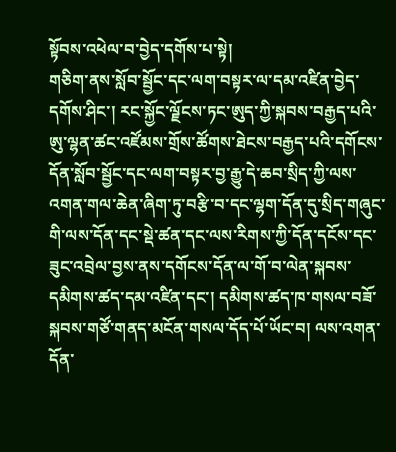སྟོབས་འཕེལ་བ་བྱེད་དགོས་པ་སྟེ།
གཅིག་ནས་སློབ་སྦྱོང་དང་ལག་བསྟར་ལ་དམ་འཛིན་བྱེད་དགོས་ཤིང་། རང་སྐྱོང་ལྗོངས་ཏང་ཨུད་ཀྱི་སྐབས་བརྒྱད་པའི་ཨུ་ལྷན་ཚང་འཛོམས་གྲོས་ཚོགས་ཐེངས་བརྒྱད་པའི་དགོངས་དོན་སློབ་སྦྱོང་དང་ལག་བསྟར་བྱ་རྒྱུ་དེ་ཆབ་སྲིད་ཀྱི་ལས་འགན་གལ་ཆེན་ཞིག་ཏུ་བརྩི་བ་དང་ལྷག་དོན་དུ་སྲིད་གཞུང་གི་ལས་དོན་དང་སྡེ་ཚན་དང་ལས་རིགས་ཀྱི་དོན་དངོས་དང་ཟུང་འབྲེལ་བྱས་ནས་དགོངས་དོན་ལ་གོ་བ་ལེན་སྐབས་དམིགས་ཚད་དམ་འཛིན་དང་། དམིགས་ཚད་ཁ་གསལ་བཟོ་སྐབས་གཙོ་གནད་མངོན་གསལ་དོད་པོ་ཡོང་བ། ལས་འགན་དོན་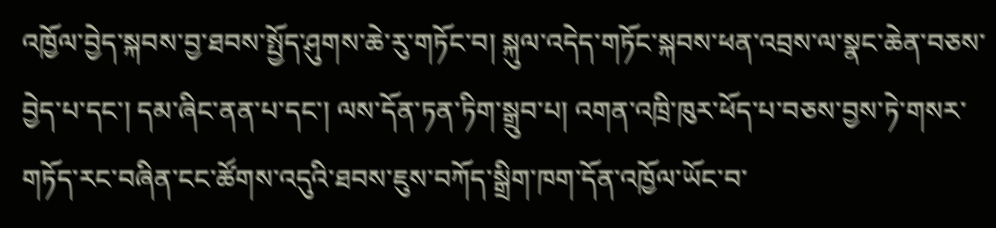འཁྱོལ་བྱེད་སྐབས་བྱ་ཐབས་སྤྱོད་ཤུགས་ཆེ་རུ་གཏོང་བ། སྐུལ་འདེད་གཏོང་སྐབས་ཕན་འབྲས་ལ་སྣང་ཆེན་བཅས་བྱེད་པ་དང་། དམ་ཞིང་ནན་པ་དང་། ལས་དོན་ཏན་ཏིག་སྒྲུབ་པ། འགན་འཁྲི་ཁུར་ཕོད་པ་བཅས་བྱས་ཏེ་གསར་གཏོད་རང་བཞིན་ངང་ཚོགས་འདུའི་ཐབས་ཇུས་བཀོད་སྒྲིག་ཁག་དོན་འཁྱོལ་ཡོང་བ་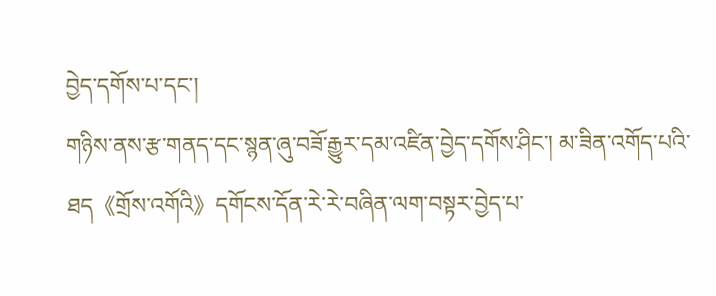བྱེད་དགོས་པ་དང་།
གཉིས་ནས་རྩ་གནད་དང་སྙན་ཞུ་བཟོ་རྒྱུར་དམ་འཛིན་བྱེད་དགོས་ཤིང་། མ་ཟིན་འགོད་པའི་ཐད《གྲོས་འགོའི》དགོངས་དོན་རེ་རེ་བཞིན་ལག་བསྟར་བྱེད་པ་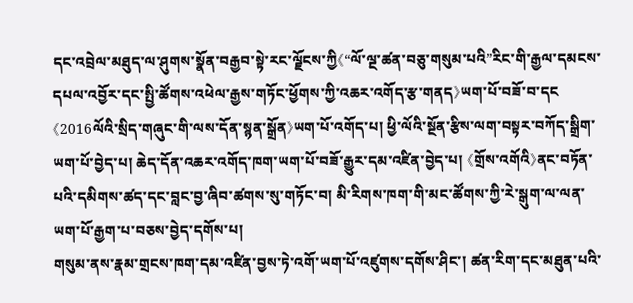དང་འབྲེལ་མཐུད་ལ་ཤུགས་སྣོན་བརྒྱབ་སྟེ་རང་ལྗོངས་ཀྱི《“ལོ་ལྔ་ཚན་བཅུ་གསུམ་པའི”རིང་གི་རྒྱལ་དམངས་དཔལ་འབྱོར་དང་སྤྱི་ཚོགས་འཕེལ་རྒྱས་གཏོང་ཕྱོགས་ཀྱི་འཆར་འགོད་རྩ་གནད》ཡག་པོ་བཟོ་བ་དང《2016ལོའི་སྲིད་གཞུང་གི་ལས་དོན་སྙན་སྒྲོན》ཡག་པོ་འགོད་པ། ཕྱི་ལོའི་སྔོན་རྩིས་ལག་བསྟར་བཀོད་སྒྲིག་ཡག་པོ་བྱེད་པ། ཆེད་དོན་འཆར་འགོད་ཁག་ཡག་པོ་བཟོ་རྒྱུར་དམ་འཛིན་བྱེད་པ། 《གྲོས་འགོའི》ནང་བཏོན་པའི་དམིགས་ཚད་དང་བླང་བྱ་ཞིབ་ཚགས་སུ་གཏོང་བ། མི་རིགས་ཁག་གི་མང་ཚོགས་ཀྱི་རེ་སྒུག་ལ་ལན་ཡག་པོ་རྒྱག་པ་བཅས་བྱེད་དགོས་པ།
གསུམ་ནས་རྣམ་གྲངས་ཁག་དམ་འཛིན་བྱས་ཏེ་འགོ་ཡག་པོ་འཛུགས་དགོས་ཤིང་། ཚན་རིག་དང་མཐུན་པའི་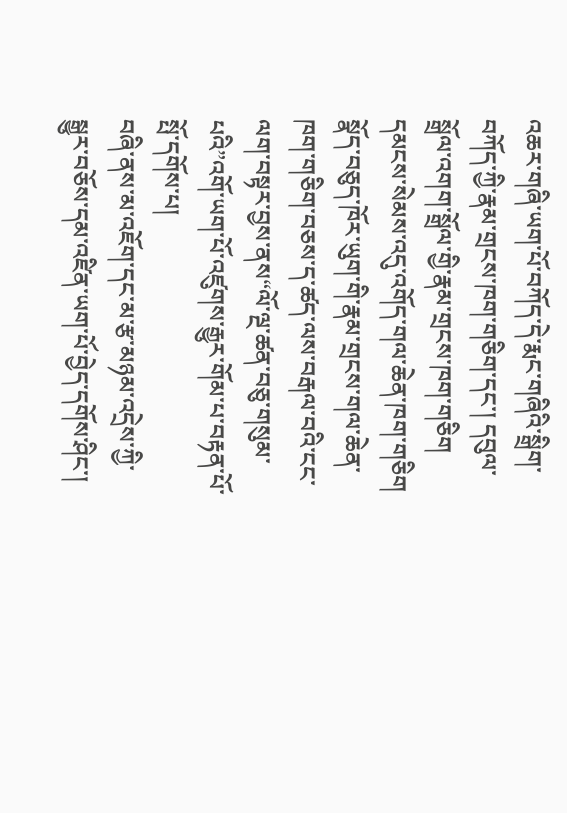འཆར་གཞི་ཡག་པོ་བཀོད་དེ་རྨང་གཞིའི་སྒྲིག་བཀོད་ཀྱི་རྣམ་གྲངས་ཁག་གཅིག་དང་། དབུལ་སྒྲོལ་འགག་སྒྲོལ་གྱི་རྣམ་གྲངས་ཁག་གཅིག དམངས་སེམས་འདུ་འགོད་གལ་ཆེན་ཁག་གཅིག སྣོད་བཅུད་ཁོར་ཡུག་གི་རྣམ་གྲངས་གལ་ཆེན་ཁག་གཅིག་བཅས་ད་ཚད་ལས་བརྒལ་བའི་ངང་ལག་བསྟར་བྱས་ནས“ལོ་ལྔ་ཚན་བཅུ་གསུམ་པའི”འགོ་ཡག་པོ་འཛུགས་རྒྱུར་གོམ་པ་བརྟན་པོ་སྤོ་དགོས་པ།
བཞི་ནས་མ་འཇོག་དང་མ་རྩ་མཉམ་འདྲེས་ཀྱི་སྒྱུར་བཅོས་དམ་འཛིན་ཡག་པོ་བྱེད་དགོས་ཤིང་།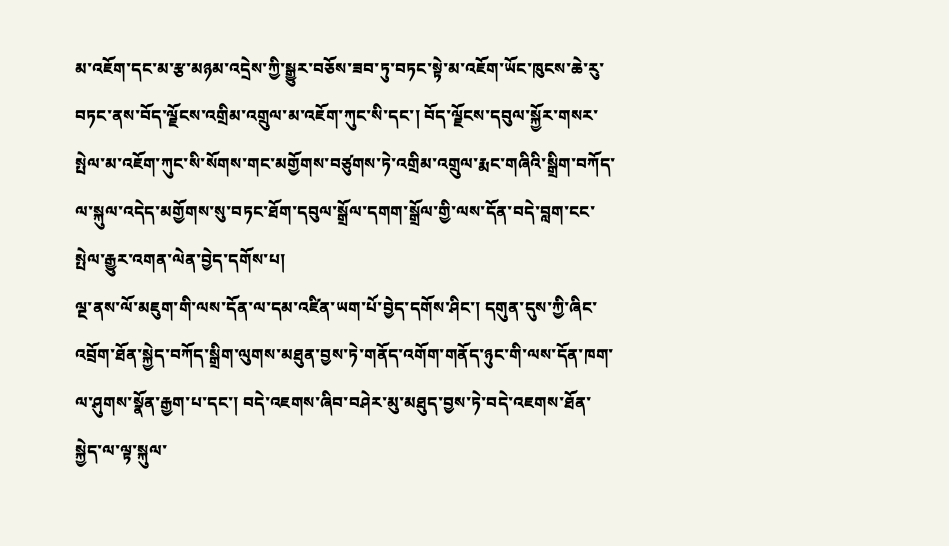མ་འཇོག་དང་མ་རྩ་མཉམ་འདྲེས་ཀྱི་སྒྱུར་བཅོས་ཟབ་ཏུ་བཏང་སྟེ་མ་འཇོག་ཡོང་ཁུངས་ཆེ་རུ་བཏང་ནས་བོད་ལྗོངས་འགྲིམ་འགྲུལ་མ་འཇོག་ཀུང་སི་དང་། བོད་ལྗོངས་དབུལ་སྐྱོར་གསར་སྤེལ་མ་འཇོག་ཀུང་སི་སོགས་གང་མགྱོགས་བཙུགས་ཏེ་འགྲིམ་འགྲུལ་རྨང་གཞིའི་སྒྲིག་བཀོད་ལ་སྐུལ་འདེད་མགྱོགས་སུ་བཏང་ཐོག་དབུལ་སྒྲོལ་དགག་སྒྲོལ་གྱི་ལས་དོན་བདེ་བླག་ངང་སྤེལ་རྒྱུར་འགན་ལེན་བྱེད་དགོས་པ།
ལྔ་ནས་ལོ་མཇུག་གི་ལས་དོན་ལ་དམ་འཛིན་ཡག་པོ་བྱེད་དགོས་ཤིང་། དགུན་དུས་ཀྱི་ཞིང་འབྲོག་ཐོན་སྐྱེད་བཀོད་སྒྲིག་ལུགས་མཐུན་བྱས་ཏེ་གནོད་འགོག་གནོད་ཉུང་གི་ལས་དོན་ཁག་ལ་ཤུགས་སྣོན་རྒྱག་པ་དང་། བདེ་འཇགས་ཞིབ་བཤེར་མུ་མཐུད་བྱས་ཏེ་བདེ་འཇགས་ཐོན་སྐྱེད་ལ་ལྟ་སྐུལ་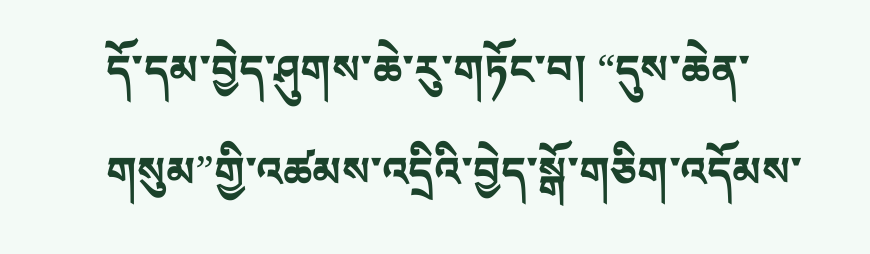དོ་དམ་བྱེད་ཤུགས་ཆེ་རུ་གཏོང་བ། “དུས་ཆེན་གསུམ”གྱི་འཚམས་འདྲིའི་བྱེད་སྒོ་གཅིག་འདོམས་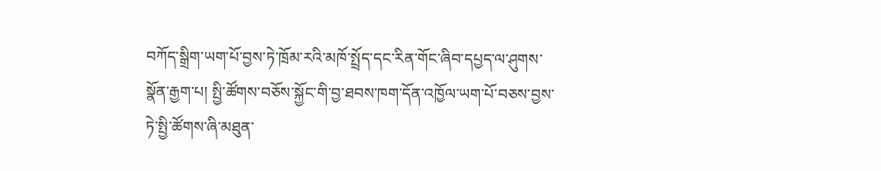བཀོད་སྒྲིག་ཡག་པོ་བྱས་ཏེ་ཁྲོམ་རའི་མཁོ་སྤྲོད་དང་རིན་གོང་ཞིབ་དཔྱད་ལ་ཤུགས་སྣོན་རྒྱག་པ། སྤྱི་ཚོགས་བཅོས་སྐྱོང་གི་བྱ་ཐབས་ཁག་དོན་འཁྱོལ་ཡག་པོ་བཅས་བྱས་ཏེ་སྤྱི་ཚོགས་ཞི་མཐུན་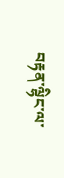བརྟན་ལྷིང་ལ་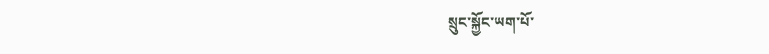སྲུང་སྐྱོང་ཡག་པོ་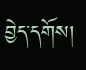བྱེད་དགོས།